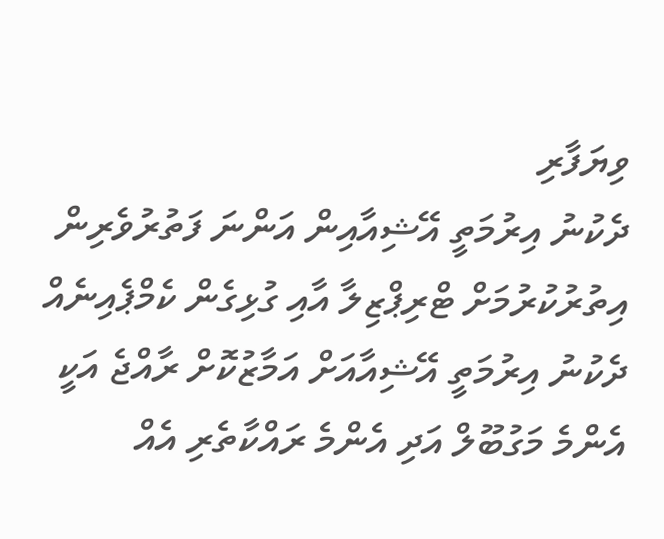ވިޔަފާރި
ދެކުނު އިރުމަތީ އޭޝިއާއިން އަންނަ ފަތުރުވެރިން އިތުރުކުރުމަށް ޓްރިޕްޒިލާ އާއި ގުޅިގެން ކެމްޕެއިނެއް
ދެކުނު އިރުމަތީ އޭޝިއާއަށް އަމާޒުކޮށް ރާއްޖެ އަކީ އެންމެ މަގުބޫލް އަދި އެންމެ ރައްކާތެރި އެއް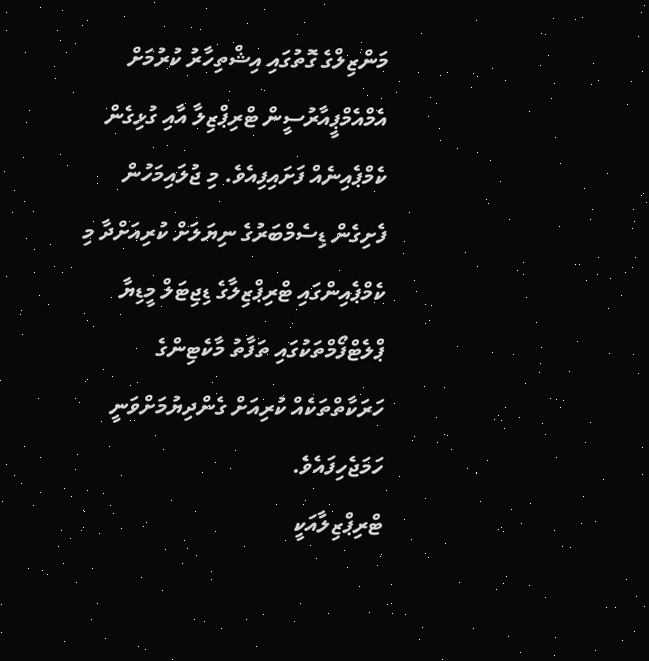މަންޒިލްގެ ގޮތުގައި އިޝްތިހާރު ކުރުމަށް އެމްއެމްޕީއާރުސީން ޓްރިޕްޒިލާ އާއި ގުޅިގެން ކެމްޕެއިނެއް ފަށައިފިއެވެ. މި ޖުލައިމަހުން ފެށިގެން ޑިސެމްބަރުގެ ނިޔަލަށް ކުރިއަށްދާ މި ކެމްޕެއިންގައި ޓްރިޕްޒިލާގެ ޑިޖިޓަލް މީޑިޔާ ޕްލެޓްފޯމްތަކުގައި ތަފާތު މާކެޓިންގެ ހަރަކާތްތަކެއް ކުރިއަށް ގެންދިޔުމަށްވަނީ ހަމަޖެހިފައެވެ.
ޓްރިޕްޒިލާއަކީ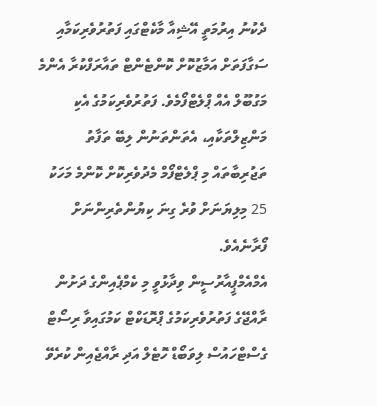ދެކުނު އިރުމަތީ އޭޝިއާ މާކެޓްގައި ފަތުރުވެރިކަމާއި ސަގާފަތަށް އަމާޒުކޮށް ކޮންޓެންޓް ތައާރަފްކުރާ އެންމެ މަގުބޫލް އެއް ޕްލެޓްފޯމެވެ. ފަތުރުވެރިކަމުގެ އެކި މަންޒިލްތަކާއި، އެތަންތަނުން ލިބޭ ތަފާތު ތަޖުރިބާތައް މި ޕްލެޓްފޯމް މެދުވެރިކޮށް ކޮންމެ މަހަކު 25 މިލިޔަނަށް ވުރެ ގިނަ ކިޔުންތެރިންނަށް ފޯރާނެއެވެ.
އެމްއެމްޕީއާރުސީން ވިދާޅުވީ މި ކެމްޕެއިންގެ ދަށުން ރާއްޖޭގެ ފަތުރުވެރިކަމުގެ ޕްރޮޑަކްޓް ކަމުގައިވާ ރިސޯޓް ގެސްޓްހައުސް ލިވަބޯޑް ހޮޓެލް އަދި ރާއްޖެއިން ކުރެވޭ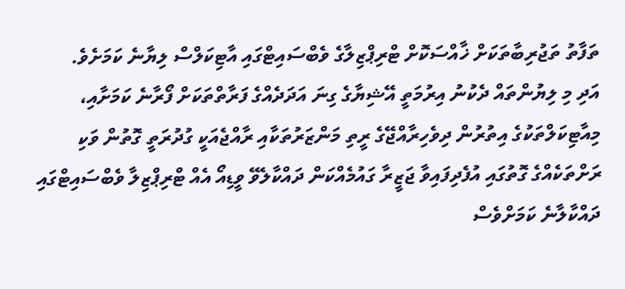ތަފާތު ތަޖުރިބާތަކަށް ޚާއްސަކޮށް ޓްރިޕްޒިލާގެ ވެބްސައިޓްގައި އާޓިކަލްސް ލިޔާނެ ކަމަށެވެ.
އަދި މި ލިޔުންތައް ދެކުނު އިރުމަތީ އޭޝިޔާގެ ގިނަ އަދަދެއްގެ ފަރާތްތަކަށް ފޯރާނެ ކަމަށާއި، މިއާޓިކަލްތަކުގެ އިތުރުން ދިވެހިރާއްޖޭގެ ރީތި މަންޒަރުތަކާއި ރާއްޖެއަކީ ގުދުރަތީ ގޮތުން ވަކި ރަށްތަކެއްގެ ގޮތުގައި އުފެދިފައިވާ ޖަޒީރާ ގައުމެއްކަން ދައްކާލެވޭ ވީޑިއޯ އެއް ޓްރިޕްޒިލާ ވެބްސައިޓްގައި ދައްކާލާނެ ކަމަށްވެސް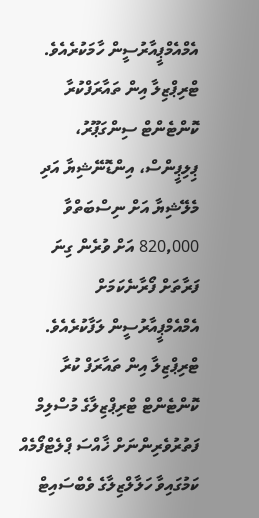އެމްއެމްޕީއާރުސީން ހާމަކުރެއެވެ.
ޓްރިޕްޒިލާ އިން ތައާރަފްކުރާ ކޮންޓެންޓް ސިންގަޕޫރު، ޕިލިޕީންސް، އިންޑޮނޭޝިޔާ އަދި މެލޭޝިޔާ އަށް ނިސްބަތްވާ 820,000 އަށް ވުރެން ގިނަ ފަރާތަށް ފޯރާނެކަމަށް އެމްއެމްޕީއާރުސީން ލަފާކުރެއެވެ.
ޓްރިޕްޒިލާ އިން ތައާރަފް ކުރާ ކޮންޓެންޓް ޓްރިޕްޒިލާގެ މުސްލިމް ފަތުރުވެރިންނަށް ޚާއްސަ ޕްލެޓްފޯމެއް ކަމުގައިވާ ހަލާލްޒިލާގެ ވެބްސައިޓް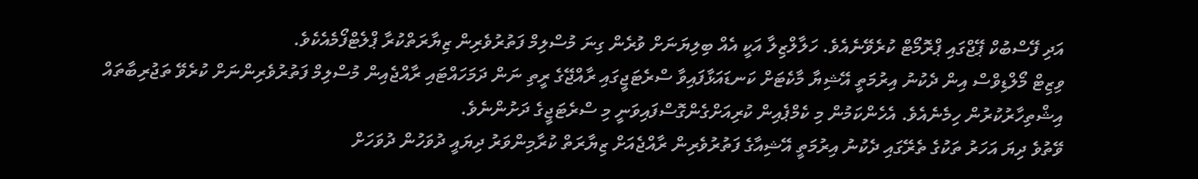އަދި ފޭސްބުކް ޕޭޖްގައި ޕްރޮމޯޓް ކުރެވޭނެއެވެ. ހަލާލްޒިލާ އަކީ އެއް ބިލިޔަނަށް ވުރެން ގިނަ މުސްލިމް ފަތުރުވެރިން ޒިޔާރަތްކުރާ ޕްލެޓްފޯމެއެކެވެ.
ވިޒިޓް މޯލްޑިވްސް އިން ދެކުނު އިރުމަތީ އޭޝިޔާ މާކެޓަށް ކަނޑައަޅާފައިވާ ސްރެޓަޖީގައި ރާއްޖޭގެ ރީތި ނަން ދަމަހައްޓައި ރާއްޖެއިން މުސްލިމް ފަތުރުވެރިންނަށް ކުރެވޭ ތަޖުރިބާތައް އިޝްތިހާރުކުރުން ހިމެނެއެވެ. އެހެންކަމުން މި ކެމްޕެއިން ކުރިއަށްގެންގޮސްފައިވަނީ މި ސްރެޓަޖީގެ ދަށުންނެވެ.
ވޭތުވެ ދިޔަ އަހަރު ތަކުގެ ތެރޭގައި ދެކުނު އިރުމަތީ އޭޝިއާގެ ފަތުރުވެރިން ރާއްޖެއަށް ޒިޔާރަތް ކުރާމިންވަރު ދިޔައީ ދުވަހުން ދުވަހަށް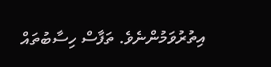އިތުރުވަމުންނެވެ. ތަފާސް ހިސާބުތައް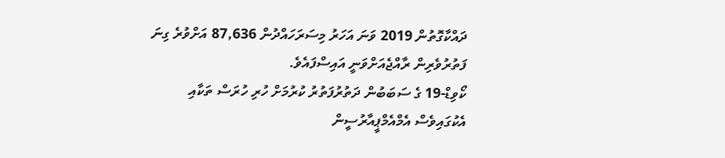ދައްކާގޮތުން 2019 ވަނަ އަހަރު މިސަރަހައްދުން 87,636 އަށްވުރެ ގިނަ ފަތުރުވެރިން ރާއްޖެއަށްވަނީ އައިސްފައެވެ.
ކޯވިޑް-19 ގެ ސަބަބުން ދަތުރުފަތުރު ކުރުމަށް ހުރި ހުރަސް ތަކާއި އެކުގައިވެސް އެމްއެމްޕީއާރުސީން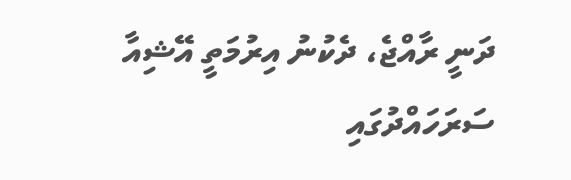ދަނީ ރާއްޖެ، ދެކުނު އިރުމަތީ އޭޝިއާ ސަރަހައްދުގައި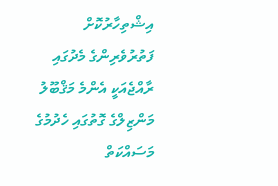އިޝްތިހާރުކޮށް ފަތުރުވެރިންގެ މެދުގައި ރާއްޖެއަކީ އެންމެ މަޤްބޫލު މަންޒިލްގެ ގޮތުގައި ހެދުމުގެ މަސައްކަތް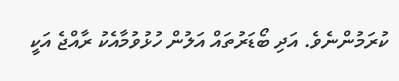ކުރަމުންނެވެ. އަދި ބޯޑަރުތައް އަލުން ހުޅުވުމާއެކު ރާއްޖެ އަކީ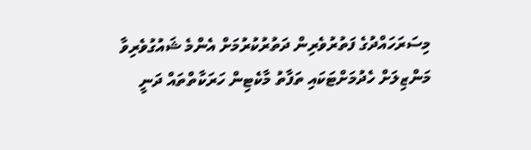މިސަރަހައްދުގެ ފަތުރުވެރިން ދަތުރުކުރުމަށް އެންމެ ޝައުގުވެރިވާ މަންޒިލަށް ހެދުމަށްޓަކައި ތަފާތު މާކެޓިން ހަރަކާތްތައް ދަނީ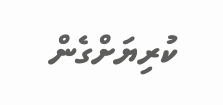ކުރިޔަށްގެން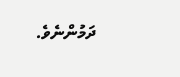ދަމުންނެވެ.